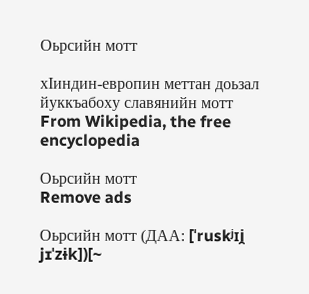Оьрсийн мотт

хӀиндин-европин меттан доьзал йуккъабоху славянийн мотт From Wikipedia, the free encyclopedia

Оьрсийн мотт
Remove ads

Оьрсийн мотт (ДАА: [ˈruskʲɪi̯ jɪˈzɨk])[~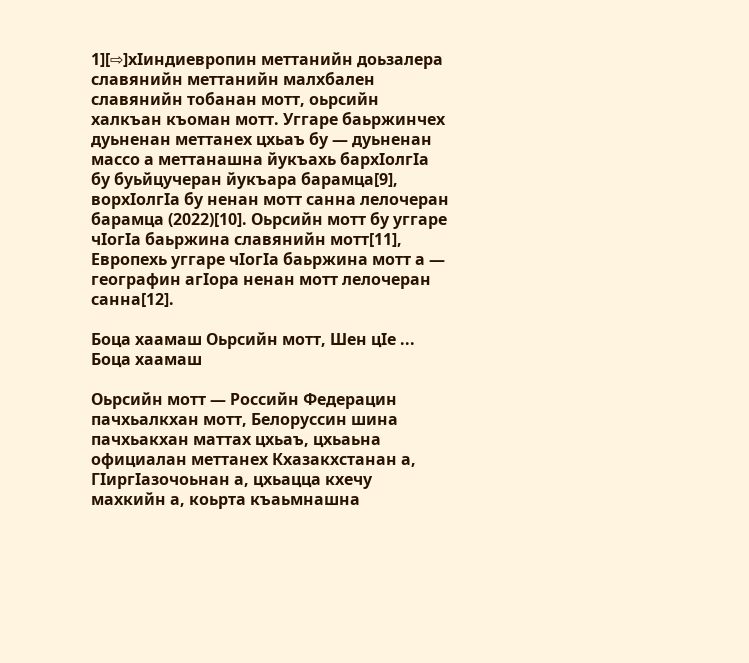1][⇨]хӀиндиевропин меттанийн доьзалера славянийн меттанийн малхбален славянийн тобанан мотт, оьрсийн халкъан къоман мотт. Уггаре баьржинчех дуьненан меттанех цхьаъ бу — дуьненан массо а меттанашна йукъахь бархӀолгӀа бу буьйцучеран йукъара барамца[9], ворхӀолгӀа бу ненан мотт санна лелочеран барамца (2022)[10]. Оьрсийн мотт бу уггаре чӀогӀа баьржина славянийн мотт[11], Европехь уггаре чӀогӀа баьржина мотт а — географин агӀора ненан мотт лелочеран санна[12].

Боца хаамаш Оьрсийн мотт, Шен цӀе ...
Боца хаамаш

Оьрсийн мотт — Российн Федерацин пачхьалкхан мотт, Белоруссин шина пачхьакхан маттах цхьаъ, цхьаьна официалан меттанех Кхазакхстанан а, ГӀиргӀазочоьнан а, цхьацца кхечу махкийн а, коьрта къаьмнашна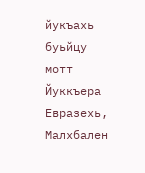йукъахь буьйцу мотт Йуккъера Евразехь, Малхбален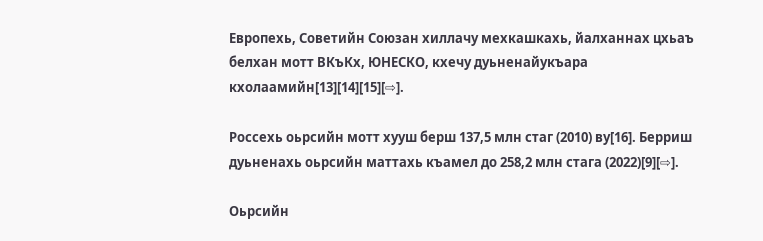Европехь, Советийн Союзан хиллачу мехкашкахь, йалханнах цхьаъ белхан мотт ВКъКх, ЮНЕСКО, кхечу дуьненайукъара кхолаамийн[13][14][15][⇨].

Россехь оьрсийн мотт хууш берш 137,5 млн стаг (2010) ву[16]. Берриш дуьненахь оьрсийн маттахь къамел до 258,2 млн стага (2022)[9][⇨].

Оьрсийн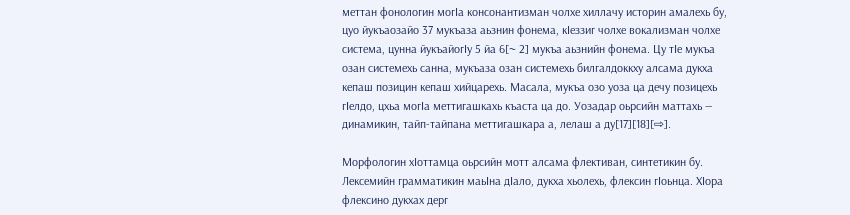меттан фонологин могӀа консонантизман чолхе хиллачу историн амалехь бу, цуо йукъаозайо 37 мукъаза аьзнин фонема, кӀеззиг чолхе вокализман чолхе система, цунна йукъайогӀу 5 йа 6[~ 2] мукъа аьзнийн фонема. Цу тӀе мукъа озан системехь санна, мукъаза озан системехь билгалдоккху алсама дукха кепаш позицин кепаш хийцарехь. Масала, мукъа озо уоза ца дечу позицехь гӀелдо, цхьа могӀа меттигашкахь къаста ца до. Уозадар оьрсийн маттахь — динамикин, тайп-тайпана меттигашкара а, лелаш а ду[17][18][⇨].

Морфологин хӀоттамца оьрсийн мотт алсама флективан, синтетикин бу. Лексемийн грамматикин маьӀна дӀало, дукха хьолехь, флексин гӀоьнца. ХӀора флексино дукхах дерг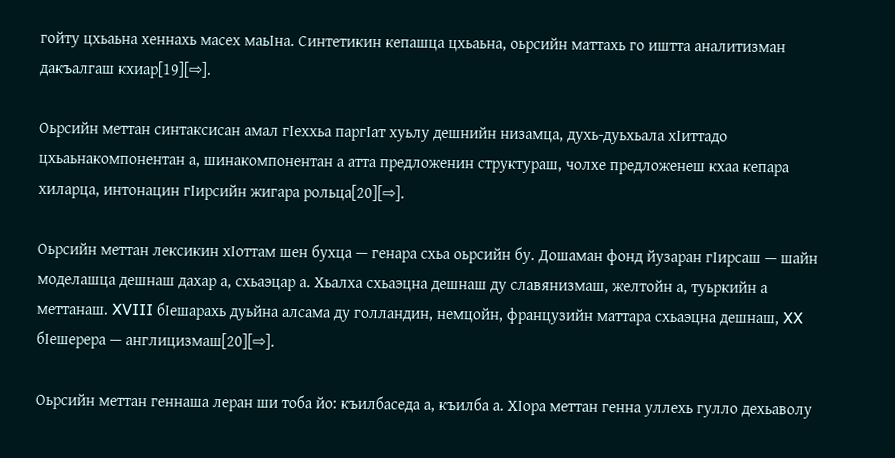гойту цхьаьна хеннахь масех маьӀна. Синтетикин кепашца цхьаьна, оьрсийн маттахь го иштта аналитизман дакъалгаш кхиар[19][⇨].

Оьрсийн меттан синтаксисан амал гӀеххьа паргӀат хуьлу дешнийн низамца, духь-дуьхьала хӀиттадо цхьаьнакомпонентан а, шинакомпонентан а атта предложенин структураш, чолхе предложенеш кхаа кепара хиларца, интонацин гӀирсийн жигара рольца[20][⇨].

Оьрсийн меттан лексикин хӀоттам шен бухца — генара схьа оьрсийн бу. Дошаман фонд йузаран гӀирсаш — шайн моделашца дешнаш дахар а, схьаэцар а. Хьалха схьаэцна дешнаш ду славянизмаш, желтойн а, туьркийн а меттанаш. XVIII бӀешарахь дуьйна алсама ду голландин, немцойн, французийн маттара схьаэцна дешнаш, XX бӀешерера — англицизмаш[20][⇨].

Оьрсийн меттан геннаша леран ши тоба йо: къилбаседа а, къилба а. ХӀора меттан генна уллехь гулло дехьаволу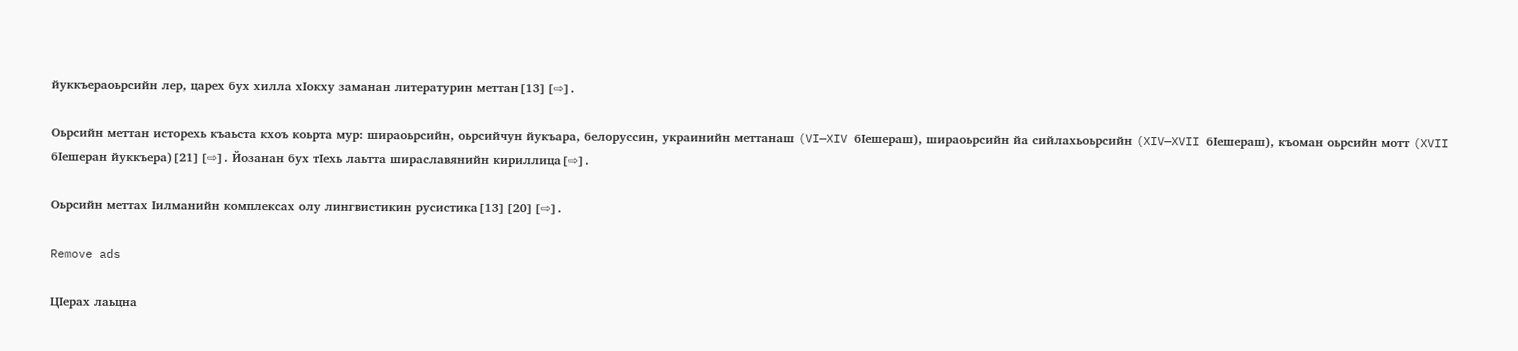йуккъераоьрсийн лер, царех бух хилла хӀокху заманан литературин меттан[13][⇨].

Оьрсийн меттан исторехь къаьста кхоъ коьрта мур: шираоьрсийн, оьрсийчун йукъара, белоруссин, украинийн меттанаш (VI—XIV бӀешераш), шираоьрсийн йа сийлахьоьрсийн (XIV—XVII бӀешераш), къоман оьрсийн мотт (XVII бӀешеран йуккъера)[21][⇨]. Йозанан бух тӀехь лаьтта шираславянийн кириллица[⇨].

Оьрсийн меттах Ӏилманийн комплексах олу лингвистикин русистика[13][20][⇨].

Remove ads

ЦӀерах лаьцна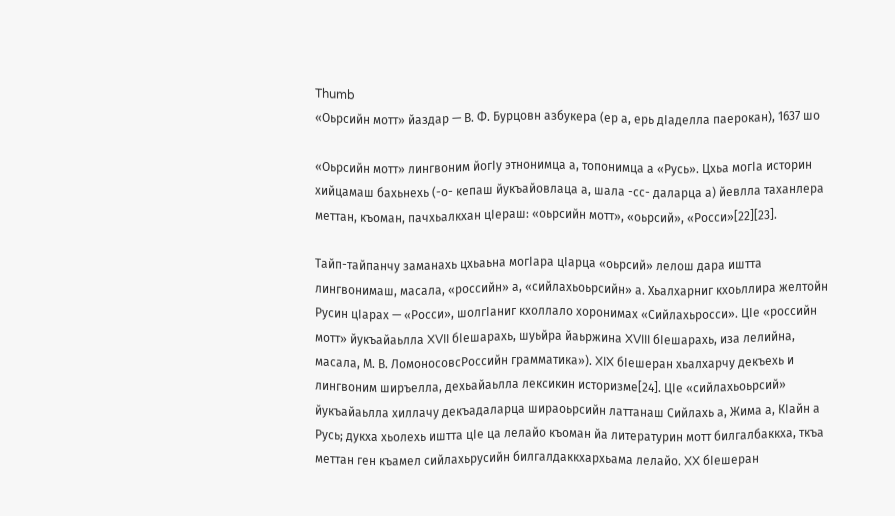Thumb
«Оьрсийн мотт» йаздар — В. Ф. Бурцовн азбукера (ер а, ерь дӀаделла паерокан), 1637 шо

«Оьрсийн мотт» лингвоним йогӀу этнонимца а, топонимца а «Русь». Цхьа могӀа историн хийцамаш бахьнехь (-о- кепаш йукъайовлаца а, шала -сс- даларца а) йевлла таханлера меттан, къоман, пачхьалкхан цӀераш: «оьрсийн мотт», «оьрсий», «Росси»[22][23].

Тайп-тайпанчу заманахь цхьаьна могӀара цӀарца «оьрсий» лелош дара иштта лингвонимаш, масала, «российн» а, «сийлахьоьрсийн» а. Хьалхарниг кхоьллира желтойн Русин цӀарах — «Росси», шолгӀаниг кхоллало хоронимах «Сийлахьросси». ЦӀе «российн мотт» йукъайаьлла XVII бӀешарахь, шуьйра йаьржина XVIII бӀешарахь, иза лелийна, масала, М. В. ЛомоносовсРоссийн грамматика»). XIX бӀешеран хьалхарчу декъехь и лингвоним ширъелла, дехьайаьлла лексикин историзме[24]. ЦӀе «сийлахьоьрсий» йукъайаьлла хиллачу декъадаларца шираоьрсийн латтанаш Сийлахь а, Жима а, КӀайн а Русь; дукха хьолехь иштта цӀе ца лелайо къоман йа литературин мотт билгалбаккха, ткъа меттан ген къамел сийлахьрусийн билгалдаккхархьама лелайо. XX бӀешеран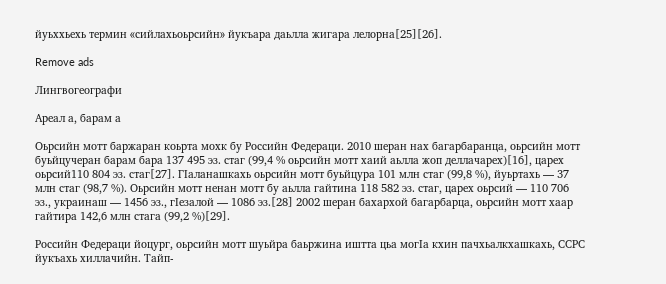йуьххьехь термин «сийлахьоьрсийн» йукъара даьлла жигара лелорна[25][26].

Remove ads

Лингвогеографи

Ареал а, барам а

Оьрсийн мотт баржаран коьрта мохк бу Российн Федераци. 2010 шеран нах багарбаранца, оьрсийн мотт буьйцучеран барам бара 137 495 эз. стаг (99,4 % оьрсийн мотт хаий аьлла жоп деллачарех)[16], царех оьрсий110 804 эз. стаг[27]. ГӀаланашкахь оьрсийн мотт буьйцура 101 млн стаг (99,8 %), йуьртахь — 37 млн стаг (98,7 %). Оьрсийн мотт ненан мотт бу аьлла гайтина 118 582 эз. стаг, царех оьрсий — 110 706 эз., украинаш — 1456 эз., гӀезалой — 1086 эз.[28] 2002 шеран бахархой багарбарца, оьрсийн мотт хаар гайтира 142,6 млн стага (99,2 %)[29].

Российн Федераци йоцург, оьрсийн мотт шуьйра баьржина иштта цьа могӀа кхин пачхьалкхашкахь, ССРС йукъахь хиллачийн. Тайп-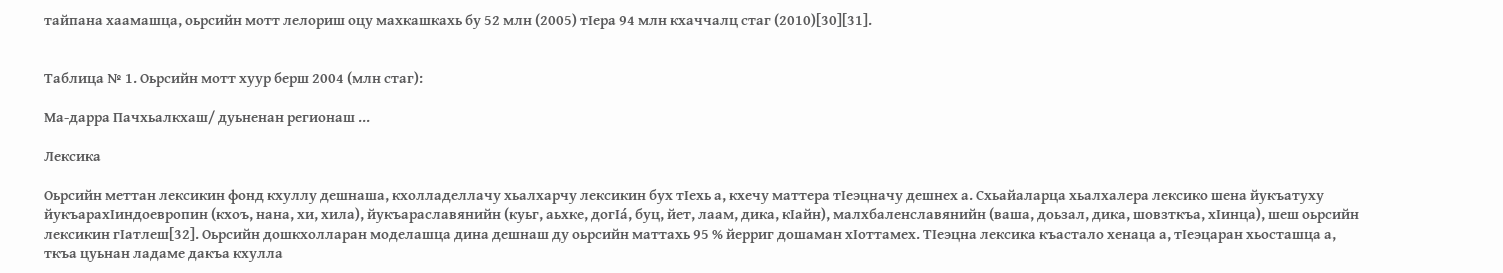тайпана хаамашца, оьрсийн мотт лелориш оцу махкашкахь бу 52 млн (2005) тӀера 94 млн кхаччалц стаг (2010)[30][31].


Таблица № 1. Оьрсийн мотт хуур берш 2004 (млн стаг):

Ма-дарра Пачхьалкхаш/ дуьненан регионаш ...

Лексика

Оьрсийн меттан лексикин фонд кхуллу дешнаша, кхолладеллачу хьалхарчу лексикин бух тӀехь а, кхечу маттера тӀеэцначу дешнех а. Схьайаларца хьалхалера лексико шена йукъатуху йукъарахӀиндоевропин (кхоъ, нана, хи, хила), йукъараславянийн (куьг, аьхке, догӀа́, буц, йет, лаам, дика, кӀайн), малхбаленславянийн (ваша, доьзал, дика, шовзткъа, хӀинца), шеш оьрсийн лексикин гӀатлеш[32]. Оьрсийн дошкхолларан моделашца дина дешнаш ду оьрсийн маттахь 95 % йерриг дошаман хӀоттамех. ТӀеэцна лексика къастало хенаца а, тӀеэцаран хьосташца а, ткъа цуьнан ладаме дакъа кхулла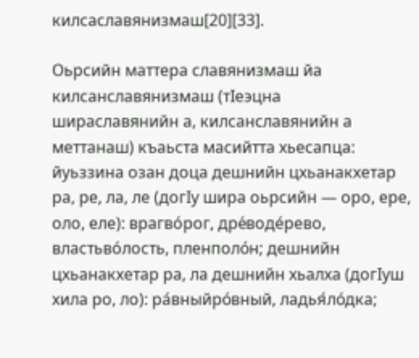килсаславянизмаш[20][33].

Оьрсийн маттера славянизмаш йа килсанславянизмаш (тӀеэцна шираславянийн а, килсанславянийн а меттанаш) къаьста масийтта хьесапца: йуьззина озан доца дешнийн цхьанакхетар ра, ре, ла, ле (догӀу шира оьрсийн — оро, ере, оло, еле): врагво́рог, дре́воде́рево, властьво́лость, пленполо́н; дешнийн цхьанакхетар ра, ла дешнийн хьалха (догӀуш хила ро, ло): ра́вныйро́вный, ладья́ло́дка;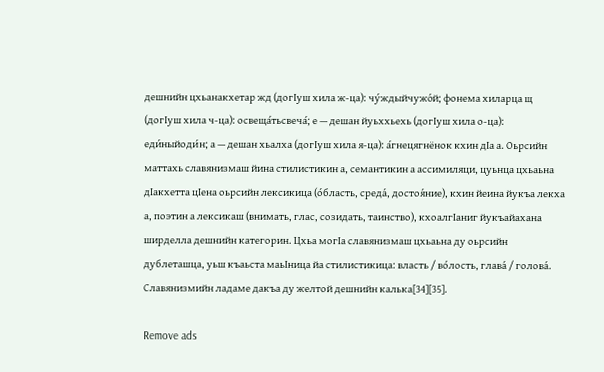дешнийн цхьанакхетар жд (догӀуш хила ж-ца): чу́ждыйчужо́й; фонема хиларца щ (догӀуш хила ч-ца): освеща́тьсвеча́; е — дешан йуьххьехь (догӀуш хила о-ца): еди́ныйоди́н; а — дешан хьалха (догӀуш хила я-ца): а́гнецягнёнок кхин дӀа а. Оьрсийн маттахь славянизмаш йина стилистикин а, семантикин а ассимиляци, цуьнца цхьаьна дӀакхетта цӀена оьрсийн лексикица (о́бласть, среда́, достоя́ние), кхин йеина йукъа лекха а, поэтин а лексикаш (внимать, глас, созидать, таинство), кхоалгӀаниг йукъайахана ширделла дешнийн категорин. Цхьа могӀа славянизмаш цхьаьна ду оьрсийн дублеташца, уьш къаьста маьӀница йа стилистикица: власть / во́лость, глава́ / голова́. Славянизмийн ладаме дакъа ду желтой дешнийн калька[34][35].

Remove ads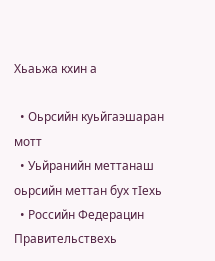Хьаьжа кхин а

  • Оьрсийн куьйгаэшаран мотт
  • Уьйранийн меттанаш оьрсийн меттан бух тӀехь
  • Российн Федерацин Правительствехь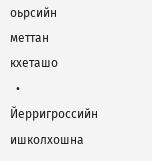оьрсийн меттан кхеташо
  • Йерригроссийн ишколхошна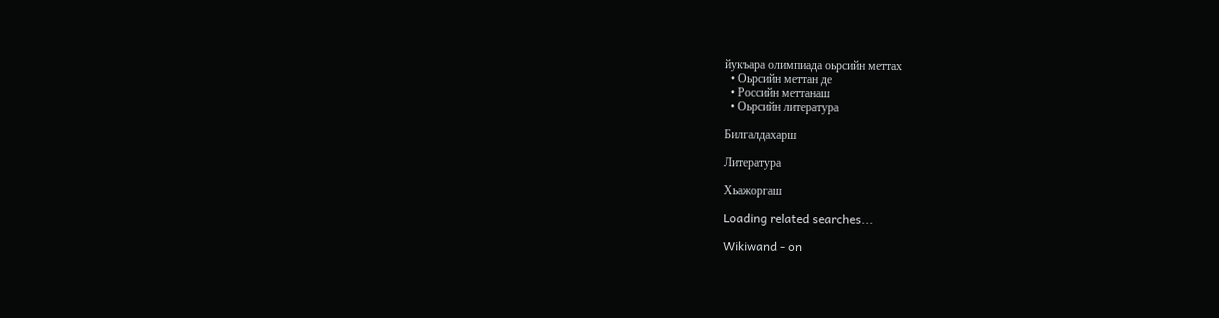йукъара олимпиада оьрсийн меттах
  • Оьрсийн меттан де
  • Российн меттанаш
  • Оьрсийн литература

Билгалдахарш

Литература

Хьажоргаш

Loading related searches...

Wikiwand - on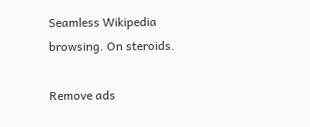Seamless Wikipedia browsing. On steroids.

Remove ads